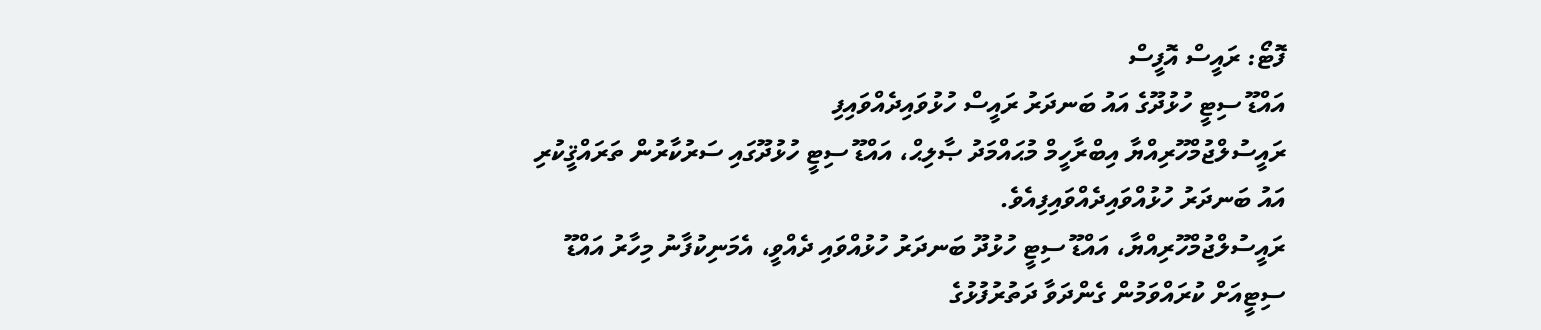ފޮޓޯ: ރައީސް އޮފީސް
އައްޑޫ ސިޓީ ހުޅުދޫގެ އައު ބަނދަރު ރައީސް ހުޅުވައިދެއްވައިފި
ރައީސުލްޖުމްހޫރިއްޔާ އިބްރާހީމް މުޙައްމަދު ޞާލިޙް، އައްޑޫ ސިޓީ ހުޅުދޫގައި ސަރުކާރުން ތަރައްޤީކުރި އައު ބަނދަރު ހުޅުއްވައިދެއްވައިފިއެވެ.
ރައީސުލްޖުމްހޫރިއްޔާ، އައްޑޫ ސިޓީ ހުޅުދޫ ބަނދަރު ހުޅުއްވައި ދެއްވީ، އެމަނިކުފާނު މިހާރު އައްޑޫ ސިޓީއަށް ކުރައްވަމުން ގެންދަވާ ދަތުރުފުޅުގެ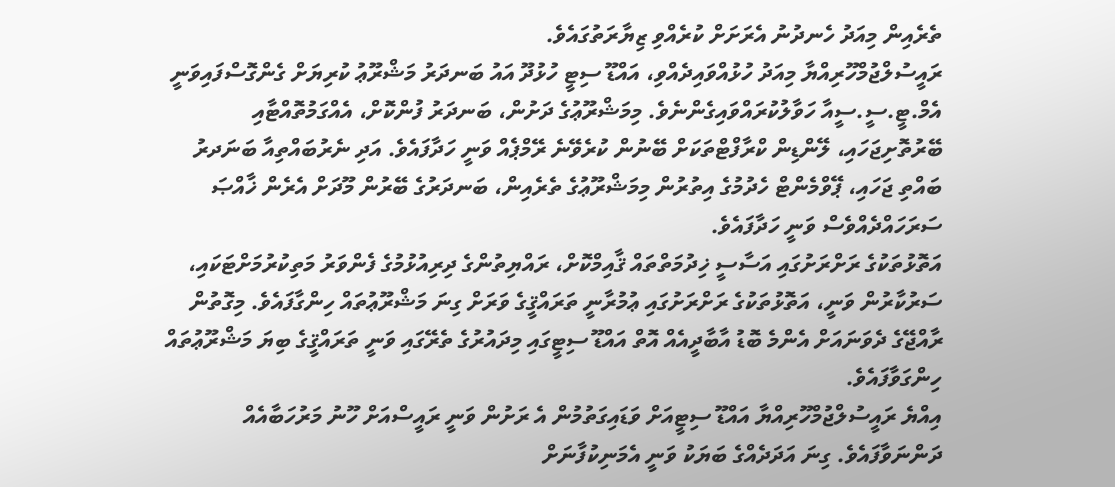ތެރެއިން މިއަދު ހެނދުނު އެރަށަށް ކުރެއްވި ޒިޔާރަތުގައެވެ.
ރައީސުލްޖުމްހޫރިއްޔާ މިއަދު ހުޅުއްވައިދެއްވި، އައްޑޫ ސިޓީ ހުޅުދޫ އައު ބަނދަރު މަޝްރޫޢު ކުރިޔަށް ގެންގޮސްފައިވަނީ އެމް.ޓީ.ސީ.ސީއާ ހަވާލުކުރައްވައިގެންނެވެ. މިމަޝްރޫޢުގެ ދަށުން، ބަނދަރު ފުންކޮށް، އެއްގަމުތޮއްޓާއި ބޭރުތޮށިޖަހައި، ލޭންޑިން ކްރާފްޓްތަކަށް ބޭނުން ކުރެވޭނެ ރޭމްޕެއް ވަނީ ހަދާފައެވެ. އަދި ނެރުބައްތިއާ ބަނަދރު ބައްތި ޖަހައި، ޕޭވްމެންޓް ހެދުމުގެ އިތުރުން މިމަޝްރޫޢުގެ ތެރެއިން، ބަނދަރުގެ ބޭރުން މޫދަށް އެރެން ޚާއްޞަ ސަރަހައްދެއްވެސް ވަނީ ހަދާފައެވެ.
އަތޮޅުތަކުގެ ރަށްރަށުގައި އަސާސީ ޚިދުމަތްތައް ޤާއިމްކޮށް، ރައްޔިތުންގެ ދިރިއުޅުމުގެ ފެންވަރު މަތިކުރުމަށްޓަކައި، ސަރުކާރުން ވަނީ، އަތޮޅުތަކުގެ ރަށްރަށުގައި ޢުމުރާނީ ތަރައްޤީގެ ވަރަށް ގިނަ މަޝްރޫޢުތައް ހިންގާފައެވެ. މިގޮތުން ރާއްޖޭގެ ދެވަނައަށް އެންމެ ބޮޑު އާބާދީއެއް އޮތް އައްޑޫ ސިޓީގައި މިދައުރުގެ ތެރޭގައި ވަނީ ތަރައްޤީގެ ބިޔަ މަޝްރޫޢުތައް ހިންގަވާފައެވެ.
އިއްޔެ ރައީސުލްޖުމްހޫރިއްޔާ އައްޑޫ ސިޓީއަށް ވަޑައިގަތުމުން އެ ރަށުން ވަނީ ރައީސްއަށް ހޫނު މަރުހަބާއެއް ދަންނަވާފައެވެ. ގިނަ އަދަދެއްގެ ބަޔަކު ވަނީ އެމަނިކުފާނަށް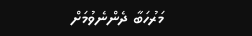މަރުހަބާ ދެންނެވުމަށް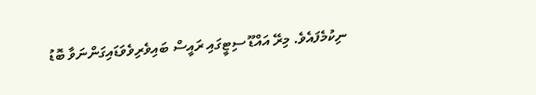ނިކުމެފައެވެ. މިރޭ އައްޑޫ ސިޓީގައި ރައީސް ބައިވެރިވެވަޑައިގަންނަވާ ބޮޑު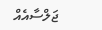ޖަލްސާއެއް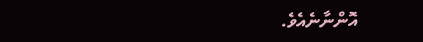އޮންނާނެއެވެ.